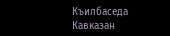Къилбаседа Кавказан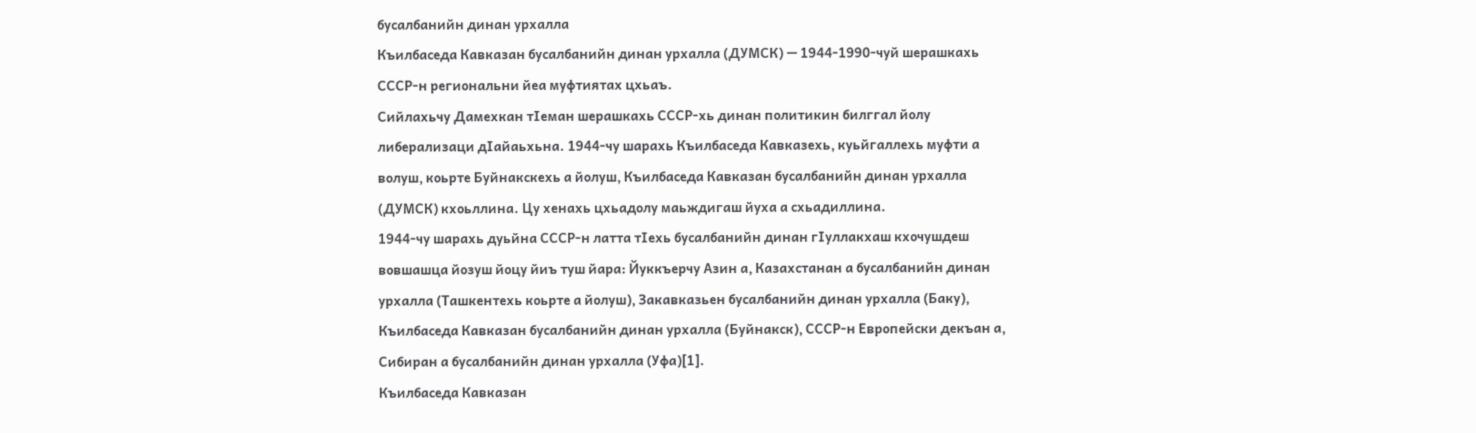бусалбанийн динан урхалла
Къилбаседа Кавказан бусалбанийн динан урхалла (ДУМСК) — 1944-1990-чуй шерашкахь СССР-н региональни йеа муфтиятах цхьаъ.
Сийлахьчу Дамехкан тӀеман шерашкахь СССР-хь динан политикин билггал йолу либерализаци дӀайаьхьна. 1944-чу шарахь Къилбаседа Кавказехь, куьйгаллехь муфти а волуш, коьрте Буйнакскехь а йолуш, Къилбаседа Кавказан бусалбанийн динан урхалла (ДУМСК) кхоьллина. Цу хенахь цхьадолу маьждигаш йуха а схьадиллина.
1944-чу шарахь дуьйна СССР-н латта тӀехь бусалбанийн динан гӀуллакхаш кхочушдеш вовшашца йозуш йоцу йиъ туш йара: Йуккъерчу Азин а, Казахстанан а бусалбанийн динан урхалла (Ташкентехь коьрте а йолуш), Закавказьен бусалбанийн динан урхалла (Баку), Къилбаседа Кавказан бусалбанийн динан урхалла (Буйнакск), СССР-н Европейски декъан а, Сибиран а бусалбанийн динан урхалла (Уфа)[1].
Къилбаседа Кавказан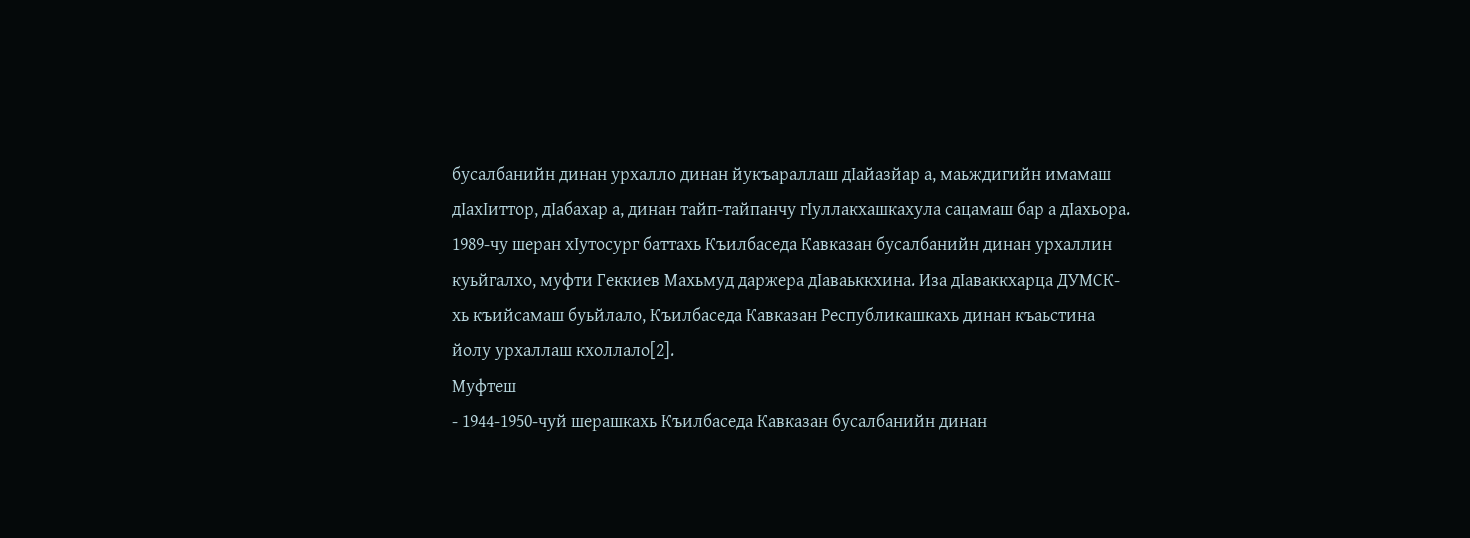бусалбанийн динан урхалло динан йукъараллаш дӀайазйар а, маьждигийн имамаш дӀахӀиттор, дӀабахар а, динан тайп-тайпанчу гӀуллакхашкахула сацамаш бар а дӀахьора.
1989-чу шеран хӀутосург баттахь Къилбаседа Кавказан бусалбанийн динан урхаллин куьйгалхо, муфти Геккиев Махьмуд даржера дӀаваьккхина. Иза дӀаваккхарца ДУМСК-хь къийсамаш буьйлало, Къилбаседа Кавказан Республикашкахь динан къаьстина йолу урхаллаш кхоллало[2].
Муфтеш
- 1944-1950-чуй шерашкахь Къилбаседа Кавказан бусалбанийн динан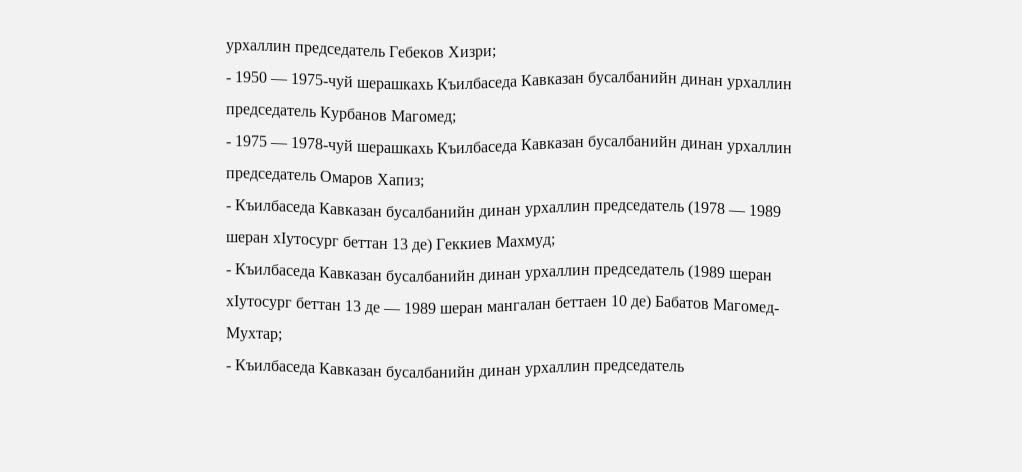урхаллин председатель Гебеков Хизри;
- 1950 — 1975-чуй шерашкахь Къилбаседа Кавказан бусалбанийн динан урхаллин председатель Курбанов Магомед;
- 1975 — 1978-чуй шерашкахь Къилбаседа Кавказан бусалбанийн динан урхаллин председатель Омаров Хапиз;
- Къилбаседа Кавказан бусалбанийн динан урхаллин председатель (1978 — 1989 шеран хIутосург беттан 13 де) Геккиев Махмуд;
- Къилбаседа Кавказан бусалбанийн динан урхаллин председатель (1989 шеран хIутосург беттан 13 де — 1989 шеран мангалан беттаен 10 де) Бабатов Магомед-Мухтар;
- Къилбаседа Кавказан бусалбанийн динан урхаллин председатель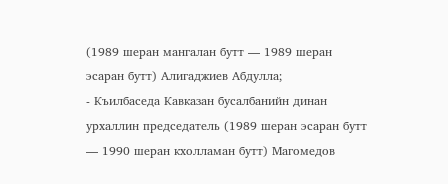(1989 шеран мангалан бутт — 1989 шеран эсаран бутт) Алигаджиев Абдулла;
- Къилбаседа Кавказан бусалбанийн динан урхаллин председатель (1989 шеран эсаран бутт — 1990 шеран кхолламан бутт) Магомедов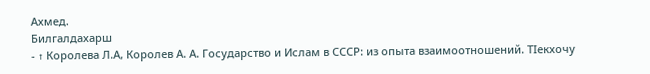Ахмед.
Билгалдахарш
- ↑ Королева Л.А, Королев А. А. Государство и Ислам в СССР: из опыта взаимоотношений. ТӀекхочу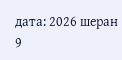дата: 2026 шеран 9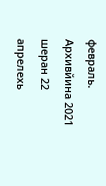февраль. Архивйина 2021 шеран 22 апрелехь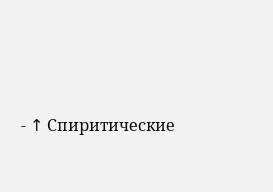- ↑ Спиритические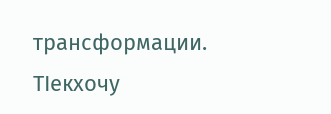трансформации. ТӀекхочу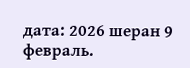дата: 2026 шеран 9 февраль.